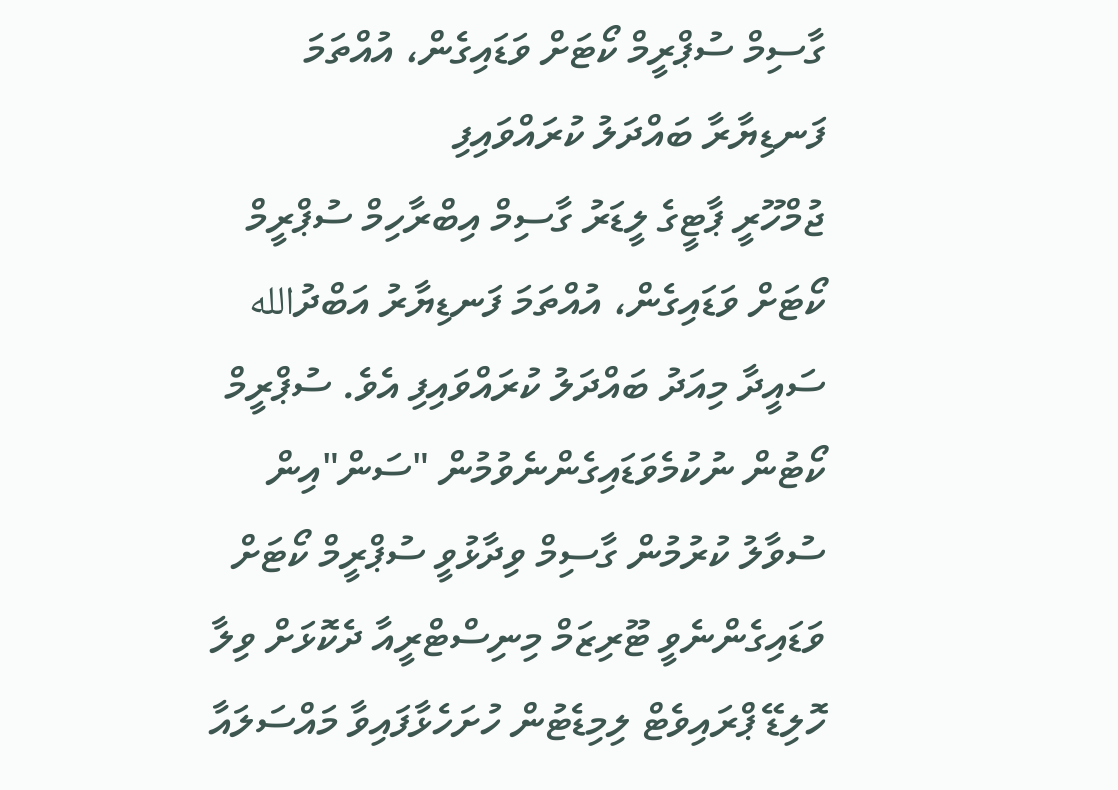ގާސިމް ސުޕްރީމް ކޯޓަށް ވަޑައިގެން، އުއްތަމަ ފަނޑިޔާރާ ބައްދަލު ކުރައްވައިފި
ޖުމްހޫރީ ޕާޓީގެ ލީޑަރު ގާސިމް އިބްރާހިމް ސުޕްރީމް ކޯޓަށް ވަޑައިގެން، އުއްތަމަ ފަނޑިޔާރު އަބްދުالله ސައީދާ މިއަދު ބައްދަލު ކުރައްވައިފި އެވެ. ސުޕްރީމް ކޯޓުން ނުކުމެވަޑައިގެންނެވުމުން "ސަން"އިން ސުވާލު ކުރުމުން ގާސިމް ވިދާޅުވީ ސުޕްރީމް ކޯޓަށް ވަޑައިގެންނެވީ ޓޫރިޒަމް މިނިސްޓްރީއާ ދެކޮޅަށް ވިލާ ހޮލިޑޭ ޕްރައިވެޓް ލިމިޑެޓުން ހުށަހެޅާފައިވާ މައްސަލައާ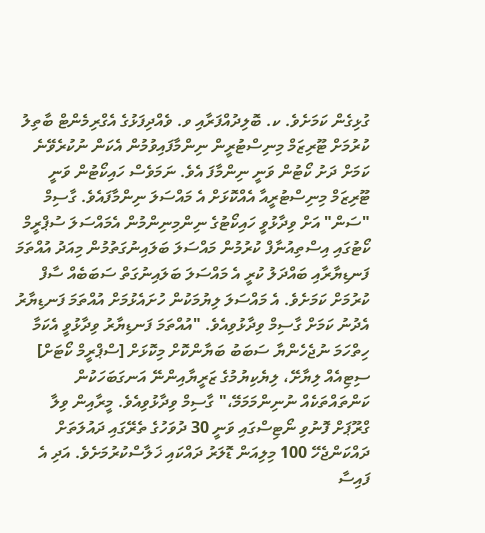ގުޅިގެން ކަމަށެވެ. ކ. ބޮލިދުއްފަރާއި ވ. ވެއްދިފަޅުގެ އެގްރިމެންޓް ބާތިލު ކުރުމަށް ޓޫރިޒަމް މިނިސްޓުރީން ނިންމާފައިވުމުން އެކަން ނުކުރެވޭނެ ކަމަށް ދަށު ކޯޓުން ވަނީ ނިންމާފަ އެވެ. ނަމަވެސް ހައިކޯޓުން ވަނީ ޓޫރިޒަމް މިނިސްޓުރީއާ އެއްކޮޅަށް އެ މައްސަލަ ނިންމާފައެވެ. ގާސިމް "ސަން" އަށް ވިދާޅުވީ ހައިކޯޓުގެ ނިންމިނިންމުން އެމައްސަލަ ސުޕްރީމް ކޯޓުގައި އިސްތިއުނާފް ކުރުމުން މައްސަލަ ބަލައިނުގަތުމުން މިއަދު އުއްތަމަ ފަނޑިޔާރާއި ބައްދަލު ކުރީ އެ މައްސަލަ ބަލައިނުގަތް ސަބަބެއް ސާފް ކުރުމަށް ކަމަށެވެ. އެ މައްސަލަ ލިޔުމަކުން ހުށައެޅުމަށް އުއްތަމަ ފަނޑިޔާރު އެދުނު ކަމަށް ގާސިމް ވިދާޅުވިއެވެ. "އުއްތަމަ ފަނޑިޔާރު ވިދާޅުވީ އެކަމާ ހިތްހަމަ ނުޖެހެންޔާ ސަބަބު ބަޔާންކޮށް މިކޮޅަށް [ސްޕްރީމް ކޯޓަށް] ސިޓިއެއް ލިޔާށޭ، ލިޔެކިޔުމުގެ ޒަރީޔާއިންނޭ އަނގަބަހަކުން ކަންތައްތަކެއް ނުނިންމަމަމޭ،" ގާސިމް ވިދާޅުވިއެވެ. މީރާއިން ވިލާ ގްރޫޕަށް ފޮނުވި ނޯޓިސްގައި ވަނީ 30 ދުވަހުގެ ތެރޭގައި ދައުލަތަށް ދައްކަންޖެހޭ 100 މިލިއަން ޑޮލަރު ދައްކައި ޚަލާސްކުރުމަށެވެ. އަދި އެ ފައިސާ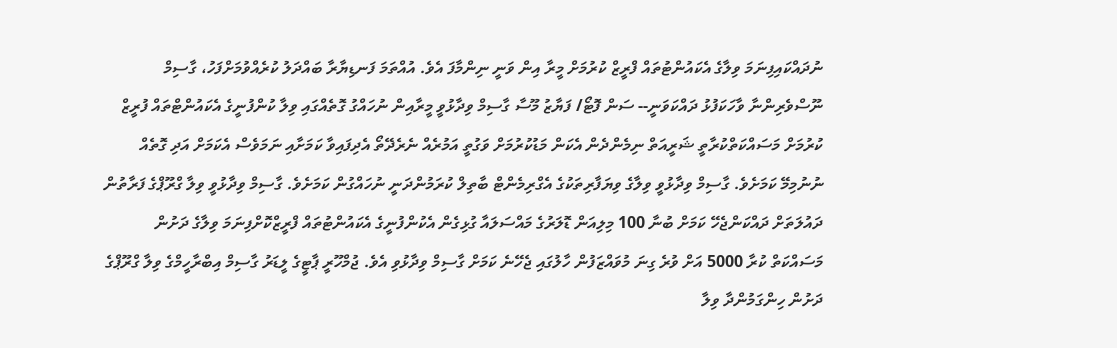ނުދައްކައިފިނަމަ ވިލާގެ އެކައުންޓުތައް ފްރީޒް ކުރުމަށް މީރާ އިން ވަނީ ނިންމާފަ އެވެ. އުއްތަމަ ފަނޑިޔާރާ ބައްދަލު ކުރެއްވުމަށްފަހު، ގާސިމް ނޫސްވެރިންނާ ވާހަކަފުޅު ދައްކަވަނީ-- ސަން ފޮޓޯ/ ފަޔާޒު މޫސާ ގާސިމް ވިދާޅުވީ މީރާއިން ނުހައްގު ގޮތެއްގައި ވިލާ ކުންފުނީގެ އެކައުންޓްތައް ފުރީޒް ކުރުމަށް މަސައްކަތްކުރާތީ ޝަރީއަތް ނިމެންދެން އެކަން މަޑުކުރުމަށް ވަގުތީ އަމުރެއް ނެރެދޭތޯ އެދިފައިވާ ކަމަށާއި ނަމަވެސް އެކަމަށް އަދި ގޮތެއް ނުނުމިމޭ ކަމަށެވެ. ގާސިމް ވިދާޅުވީ ވިލާގެ ވިޔަފާރިތަކުގެ އެގްރިމެންޓް ބާތިލް ކުރަމުންދަނީ ނުހައްގުން ކަމަށެވެ. ގާސިމް ވިދާޅުވީ ވިލާ ގްރޫޕްގެ ފަރާތުން ދައުލަތަށް ދައްކަންޖެހޭ ކަމަށް ބުނާ 100 މިލިއަން ޑޮލަރުގެ މައްސަލައާ ގުޅިގެން އެކުންފުނީގެ އެކައުންޓުތައް ފްރީޒްކޮށްފިނަމަ ވިލާގެ ދަށުން މަސައްކަތް ކުރާ 5000 އަށް ވުރެ ގިނަ މުވައްޒަފުން ހާލުގައި ޖެހޭނެ ކަމަށް ގާސިމް ވިދާޅުވި އެވެ. ޖުމްހޫރީ ޕާޓީގެ ލީޑަރު ގާސިމް އިބްރާހީމްގެ ވިލާ ގްރޫޕްގެ ދަށުން ހިންގަމުންދާ ވިލާ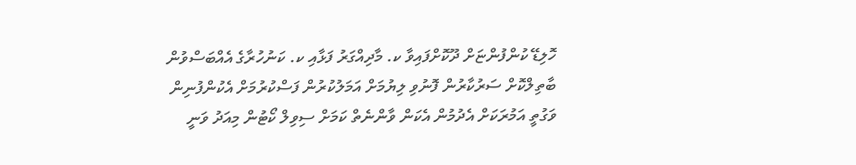ހޮލިޑޭ ކުންފުންޏަށް ދޫކޮށްފައިވާ ކ. މާދިއްގަރު ފަޅާއި ކ. ކަނުހުރާގެ އެއްބަސްވުން ބާތިލްކޮށް ސަރުކާރުން ފޮނުވި ލިޔުމަށް އަމަލުކުރުން ފަސްކުރުމަށް އެކުންފުނިން ވަގުތީ އަމުރަކަށް އެދުމުން އެކަން ވާންނެތް ކަމަށް ސިވިލް ކޯޓުން މިއަދު ވަނީ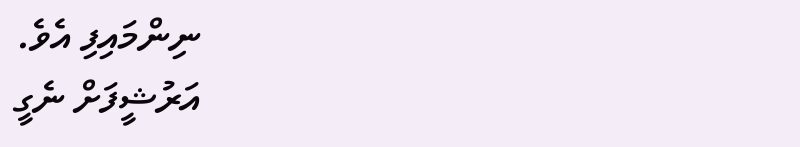ނިންމައިފި އެވެ.
އަރުޝީފަށް ނެގީ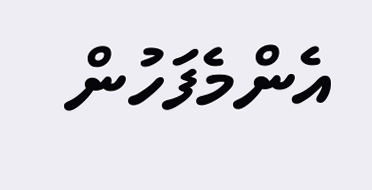އެންމެފަހުން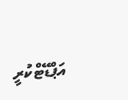އަޕްޑޭޓްކުރީ